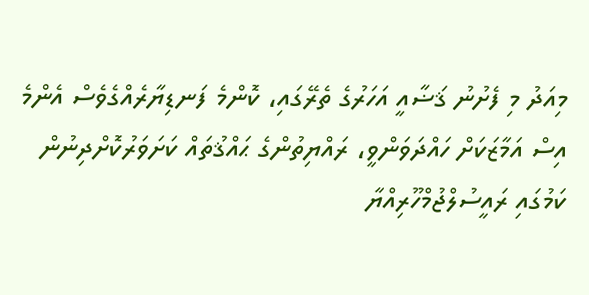މިއަދު މި ފެށުނު ޤަޟާއީ އަހަރުގެ ތެރޭގައި، ކޮންމެ ފަނޑިޔާރެއްގެވެސް އެންމެ އިސް އަމާޒަކަށް ހައްދަވަންވީ، ރައްޔިތުންގެ ޙައްޤުތައް ކަށަވަރުކޮށްދިނުން ކަމުގައި ރައީސުލްޖުމްހޫރިއްޔާ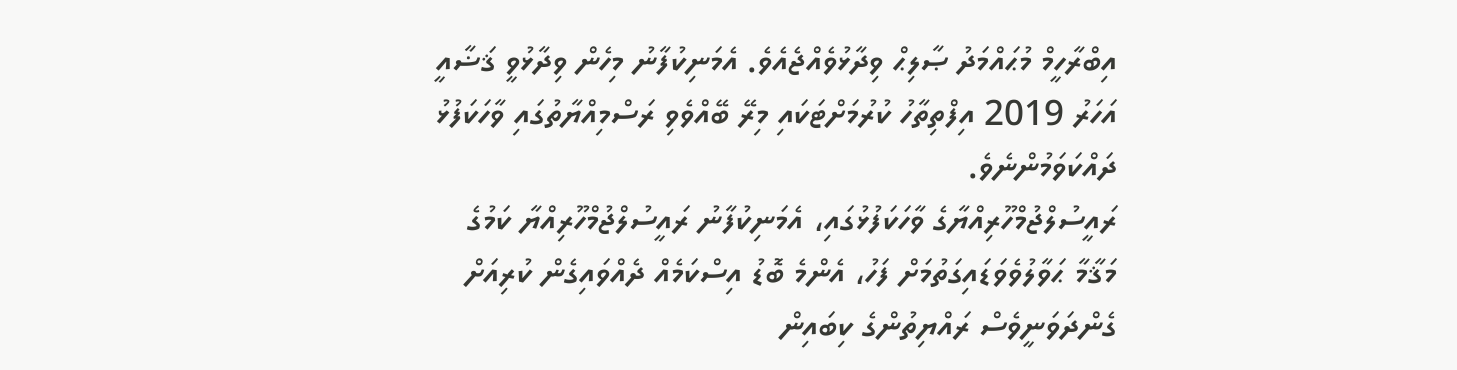އިބްރާހީމް މުޙައްމަދު ޞާލިޙް ވިދާޅުވެއްޖެއެވެ. އެމަނިކުފާނު މިހެން ވިދާޅުވީ ޤަޟާއީ އަހަރު 2019 އިފްތިތާހު ކުރުމަށްޓަކައި މިރޭ ބޭއްވެވި ރަސްމިއްޔާތުގައި ވާހަކަފުޅު ދައްކަވަމުންނެވެ.
ރައީސުލްޖުމްހޫރިއްޔާގެ ވާހަކަފުޅުގައި، އެމަނިކުފާނު ރައީސުލްޖުމްހޫރިއްޔާ ކަމުގެ މަޤާމާ ޙަވާލުވެވަޑައިގަތުމަށް ފަހު، އެންމެ ބޮޑު އިސްކަމެއް ދެއްވައިގެން ކުރިއަށް ގެންދަވަނީވެސް ރައްޔިތުންގެ ކިބައިން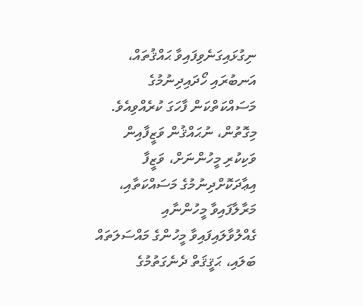ނިގުޅައިގަނެވިފައިވާ ޙައްޤުތައް، އަނބުރައި ހޯދައިދިނުމުގެ މަސައްކަތްކަން ފާހަގަ ކުރެއްވިއެވެ. މިގޮތުން، ނުޙައްޤުން ވަޒީފާއިން ވަކިކުރި މީހުންނަށް، ވަޒީފާ އިޢާދަކޮށްދިނުމުގެ މަސައްކަތާއި، މަރާލާފައިވާ މީހުންނާއި ގެއްލުވާލައިފައިވާ މީހުންގެ މައްސަލަތައް ބަލައި، ޙަޤީޤަތް ދެނެގަތުމުގެ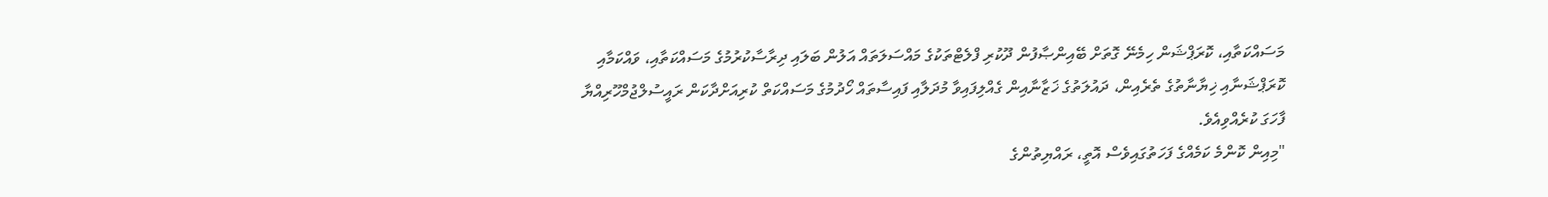މަސައްކަތާއި، ކޮރަޕްޝަން ހިމެނޭ ގޮތަށް ބޭއިންޞާފުން ދޫކުރި ފްލެޓްތަކުގެ މައްސަލަތައް އަލުން ބަލައި ދިރާސާކުރުމުގެ މަސައްކަތާއި، ވައްކަމާއި ކޮރަޕްޝަނާއި ޚިޔާނާތުގެ ތެރެއިން، ދައުލަތުގެ ޚަޒާނާއިން ގެއްލިފައިވާ މުދަލާއި ފައިސާތައް ހޯދުމުގެ މަސައްކަތް ކުރިއަށްދާކަން ރައީސުލްޖުމްހޫރިއްޔާ ފާހަގަ ކުރެއްވިއެވެ.
"މިއިން ކޮންމެ ކަމެއްގެ ފަހަތުގައިވެސް އޮތީ، ރައްޔިތުންގެ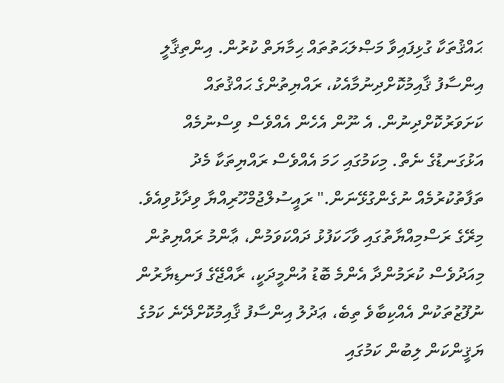ޙައްޤުތަކާ ގުޅިފައިވާ މަޞްލަޙަތުތައް ޙިމާޔަތް ކުރުން. އިންތިޤާލީ އިންސާފު ޤާއިމުކޮށްދިނުމާއެކު، ރައްޔިތުންގެ ޙައްޤުތައް ކަށަވަރުކޮށްދިނުން. އެ ނޫން އެހެން އެއްވެސް ވިސްނުމެއް އަޅުގަނޑުގެ ނެތް. މިކަމުގައި ހަމަ އެއްވެސް ރައްޔިތަކާ މެދު ތަފާތުކުރުމެއް ނުގެންގުޅޭނަން." ރައީސުލްޖުމްހޫރިއްޔާ ވިދާޅުވިއެވެ.
މިރޭގެ ރަސްމިއްޔާތުގައި ވާހަކަފުޅު ދައްކަވަމުން، ޢާންމު ރައްޔިތުން މިއަދުވެސް ކުރަމުންދާ އެންމެ ބޮޑު އުންމީދަކީ، ރާއްޖޭގެ ފަނޑިޔާރުން ނުފޫޒުތަކުން އެއްކިބާވެ ތިބެ، ޢަދުލު އިންސާފު ޤާއިމުކޮށްދޭނެ ކަމުގެ ޔަޤީންކަން ލިބުން ކަމުގައި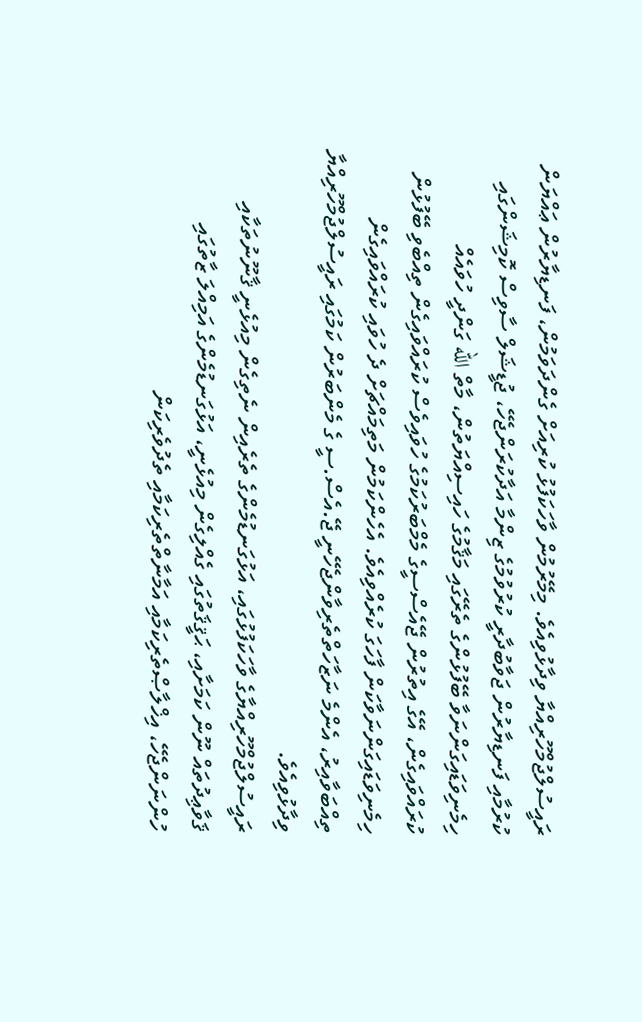ރައީސުލްޖުމްހޫރިއްޔާ ވިދާޅުވިއެވެ. މިމޭރުމުން ވާހަކަފުޅު ކުރިއަށް ގެންދަވަމުން، ފަނޑިޔާރުން ޢައްޔަން ކުރުމާއި ފަނޑިޔާރުން ޖަވާބުދާރީ ކުރުވުމުގެ ޒިންމާ އަދާކުރަންޖެހޭ، ޖުޑީޝަލް ސާވިސް ކޮމިޝަންގައި ހިމެނިވަޑައިގަންނަވާ ބޭފުޅުންގެ ތެރޭގައި މަޤާމުގެ ހައިސިއްޔަތުން، މާތް الله ގަންދީ ހުވައެއް ކުރައްވައިގެން، އޭގެ އިތުރުން ޖޭއެސްސީގެ މެމްބަރުކަމުގެ ހުވައިވެސް ކުރައްވައިގެން ތިއްބެވި ބޭފުޅުން ހިމެނިވަޑައިގަންނަވާކަން ފާހަގަ ކުރެއްވިއެވެ. އެހެންކަމުން މަތިމައްޗަށް ދެ ހުވައި ކުރައްވައިގެން ތިއްބަވާއިރު، އެންމެ ނަޒާހަތްތެރިވާންޖެހޭނީ ޖޭ.އެސް.ސީ ގެ މެންބަރުން ކަމުގައި ރައީސުލްޖުމްހޫރިއްޔާ ވިދާޅުވިއެވެ.
ރައީސުލްޖުމްހޫރިއްޔާގެ ވާހަކަފުޅުގައި، އަޅުގަނޑުމެންގެ ތެރެއިން ނެތިގެން މިއުޅެނީ ޤާނޫނުތަކާއި ޤަވާޢިދުތައް ނޫން ކަމަށާއި، ޙަޤީޤަތުގައި ގެއްލިގެން މިއުޅެނީ، އަޅުގަނޑުމެންގެ އަމިއްލަ ޒާތުގައި ހުންނަންޖެހޭ، އިޚްލާޞްތެރިކަމާއި އަމާނާތްތެރިކަމާއި ތެދުވެރިކަން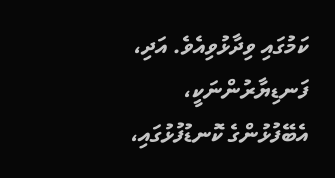ކަމުގައި ވިދާޅުވިއެވެ. އަދި، ފަނޑިޔާރުންނަކީ، އެބޭފުޅުންގެ ކޮނޑުފުޅުގައި،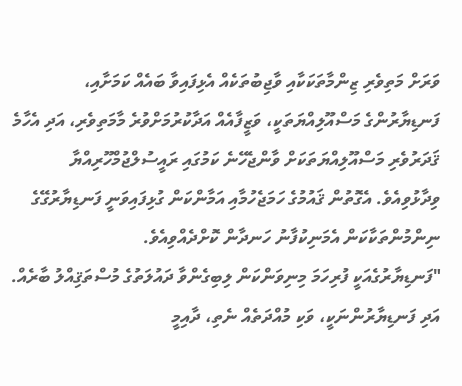ވަރަށް މަތިވެރި ޒިންމާތަކަކާއި ވާޖިބުތަކެއް އެޅިފައިވާ ބައެއް ކަމަށާއި، ފަނޑިޔާރުންގެ މަސްއޫލިއްޔަތަކީ، ވަޒީފާއެއް އަދާކުރުމަށްވުރެ މާމަތިވެރި، އަދި އެހާމެ ޤަދަރުވެރި މަސްއޫލިއްޔަތަކަށް ވާންޖެހޭނެ ކަމުގައި ރައީސުލްޖުމްހޫރިއްޔާ ވިދާޅުވިއެވެ. އެގޮތުން ޤައުމުގެ ހަމަޖެހުމާއި އަމާންކަން ގުޅިފައިވަނީ ފަނޑިޔާރުގޭގެ ނިންމުންތަކާކަން އެމަނިކުފާނު ހަނދާން ކޮށްދެއްވިއެވެ.
"ފަނޑިޔާރުގެއަކީ ފުރިހަމަ މިނިވަންކަން ލިބިގެންވާ ދައުލަތުގެ މުސްތަޤިއްލު ބާރެއް. އަދި ފަނޑިޔާރުންނަކީ، ވަކި މުއްދަތެއް ނެތި، ދާއިމީ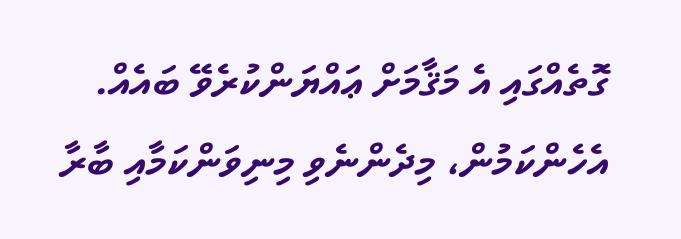ގޮތެއްގައި އެ މަޤާމަށް ޢައްޔަންކުރެވޭ ބައެއް. އެހެންކަމުން، މިދެންނެވި މިނިވަންކަމާއި ބާރާ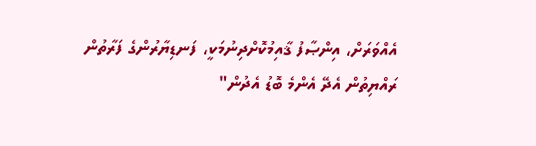އެއްވަރަށް، އިންޞާފު ޤާއިމުކޮށްދިނުމަކީ، ފަނޑިޔާރުންގެ ފަރާތުން ރައްޔިތުން އެދޭ އެންމެ ބޮޑު އެދުން"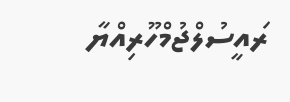ރައީސުލްޖުމްހޫރިއްޔާ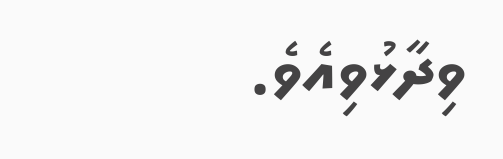ވިދާޅުވިއެވެ.